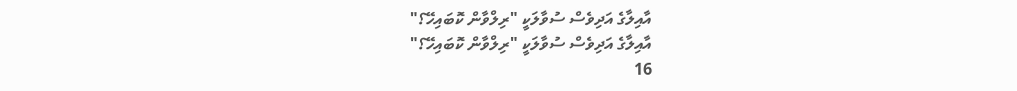އާއިލާގެ އަދިވެސް ސުވާލަކީ "ރިލްވާން ކޮބައިހޭ؟"
އާއިލާގެ އަދިވެސް ސުވާލަކީ "ރިލްވާން ކޮބައިހޭ؟"
16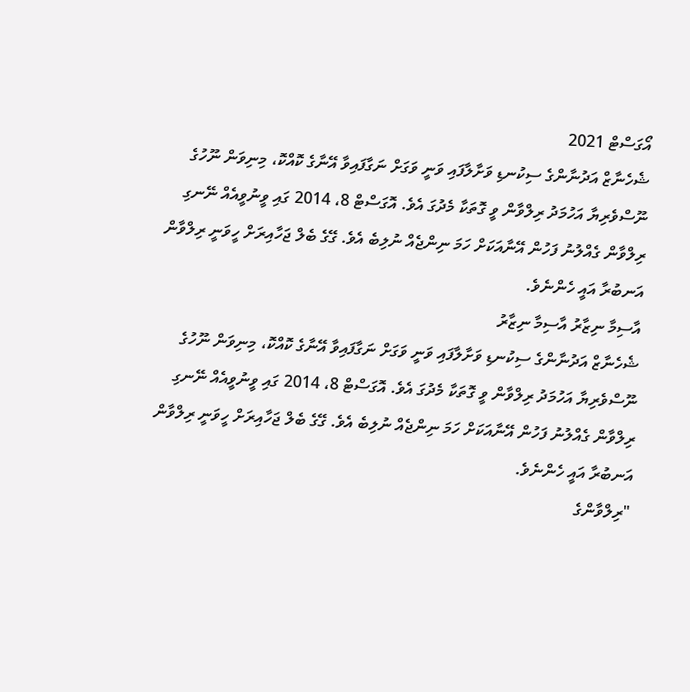އޯގަސްޓް 2021
ޝެހެނާޒް އަދުނާންގެ ސިކުނޑި ވަށާލާފައި ވަނީ ވަގަށް ނަގާފައިވާ އޭނާގެ ކޮއްކޮ، މިނިވަން ނޫހުގެ ނޫސްވެރިޔާ އަހުމަދު ރިލްވާން ވީ ގޮތަކާ މެދުގަ އެވެ. އޮގަސްޓް 8، 2014 ގައި ވީނުވީއެއް ނޭނގި ރިލްވާން ގެއްލުނު ފަހުން އޭނާއަކަށް ހަމަ ނިންޖެއް ނުލިބެ އެވެ. ގޭގެ ބެލް ޖަހާއިރަށް ހީވަނީ ރިލްވާން އަނބުރާ އައީ ހެންނެވެ.
އާސިމާ ނިޒާރު އާސިމާ ނިޒާރު
ޝެހެނާޒް އަދުނާންގެ ސިކުނޑި ވަށާލާފައި ވަނީ ވަގަށް ނަގާފައިވާ އޭނާގެ ކޮއްކޮ، މިނިވަން ނޫހުގެ ނޫސްވެރިޔާ އަހުމަދު ރިލްވާން ވީ ގޮތަކާ މެދުގަ އެވެ. އޮގަސްޓް 8، 2014 ގައި ވީނުވީއެއް ނޭނގި ރިލްވާން ގެއްލުނު ފަހުން އޭނާއަކަށް ހަމަ ނިންޖެއް ނުލިބެ އެވެ. ގޭގެ ބެލް ޖަހާއިރަށް ހީވަނީ ރިލްވާން އަނބުރާ އައީ ހެންނެވެ.
"ރިލްވާންގެ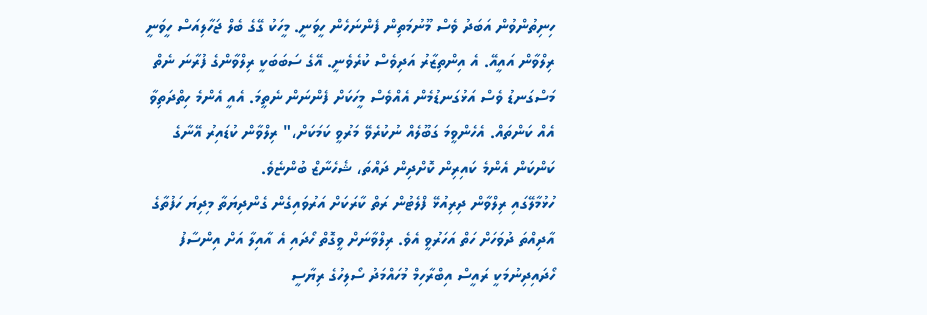ހިނިތުންވުން އަބަދު ވެސް މޫނުމަތިން ފެންނަހެން ހީވަނީ. މީހަކު ގޭގެ ބެލް ޖަހާލިއަސް ހީވަނީ ރިލްވާން އައީއޭ. އެ އިންތިޒާރު އަދިވެސް ކުރެވެނީ. އޭގެ ސަބަބަކީ ރިލްވާންގެ ފުރާނަ ނެތް މަސްގަނޑު ވެސް އަޅުގަނޑުމެން އެއްވެސް މީހަކަށް ފެންނަން ނެތީމަ. އެއީ އެންމެ ހިތްދަތިވާ އެއް ކަންތައް. އެހެންވީމަ ގަބޫލެއް ނުކުރެވޭ މަރުވީ ކަމަކަށް،" ރިލްވާން ކުޑައިރު އޭނާގެ ކަންކަން އެންމެ ކައިރިން ކޮށްދިން ދައްތަ، ޝެހެނާޒް ބުންޏެވެ.
ހުޅުމާލޭގައި ރިލްވާން ދިރިއުޅޭ ފްލެޓުން ރަތް ކާރަކަށް އަރުވައިގެން ގެންދިޔަތާ މިދިޔަ ހަފުތާގެ އާދިއްތަ ދުވަހަށް ހަތް އަހަރުވީ އެވެ. ރިލްވާނަށް ވީގޮތް ހޯދައި އެ އާއިލާ އަށް އިންސާފު ހޯދައިދިނުމަކީ ރައީސް އިބްރާހިމް މުހައްމަދު ސޯލިހުގެ ރިޔާސީ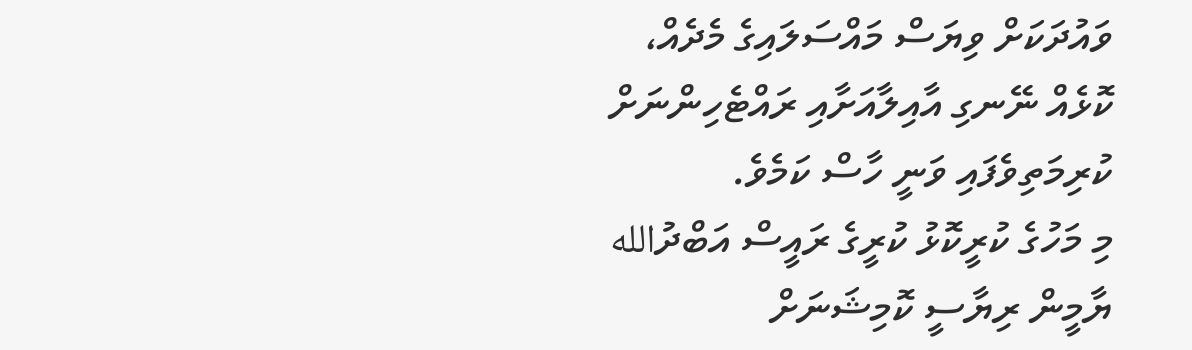ވައުދަކަށް ވިޔަސް މައްސަލައިގެ މެދެއް، ކޮޅެއް ނޭނގި އާއިލާއަށާއި ރައްޓެހިންނަށް ކުރިމަތިވެފައި ވަނީ ހާސް ކަމެވެ.
މި މަހުގެ ކުރީކޮޅު ކުރީގެ ރައީސް އަބްދުالله ޔާމީން ރިޔާސީ ކޮމިޝަނަށް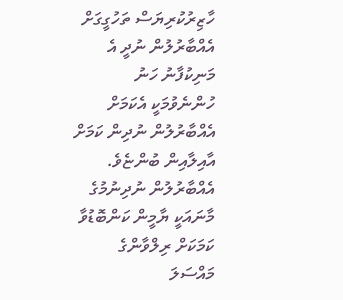ހާޒިރުކުރިޔަސް ތަހުގީގަށް އެއްބާރުލުން ނުދީ އެ މަނިކުފާނު ހަނު ހުންނެވުމަކީ އެކަމަށް އެއްބާރުލުން ނުދިން ކަމަށް އާއިލާއިން ބުންޏެވެ. އެއްބާރުލުން ނުދިނުމުގެ މާނައަކީ ޔާމީން ކަންބޮޑުވާ ކަމަކަށް ރިލްވާންގެ މައްސަލަ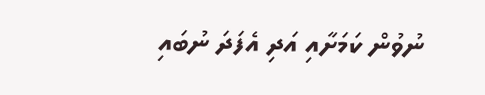ނުވުން ކަމަށާއި އަދި އެފަދަ ނުބައި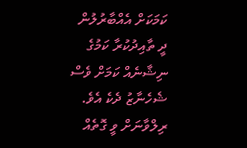ކަމަކަށް އެއްބާރުލުން ދީ ތާއިދުކުރާ ކަމުގެ ނިޝާނެއް ކަމަށް ވެސް ޝެހެނާޒު ދެކެ އެވެ.
ރިލްވާނަށް ވީ ގޮތެއް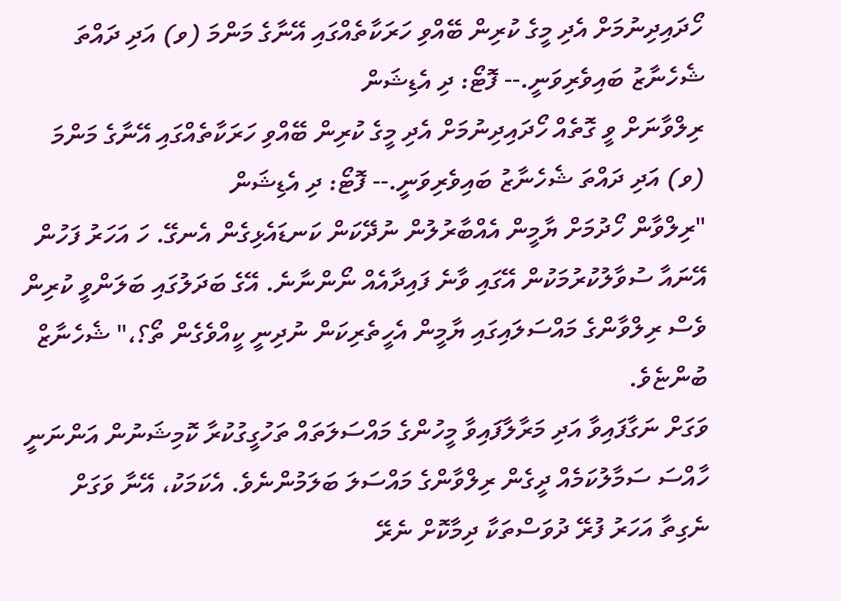ހޯދައިދިނުމަށް އެދި މީގެ ކުރިން ބޭއްވި ހަރަކާތެއްގައި އޭނާގެ މަންމަ (ވ) އަދި ދައްތަ ޝެހެނާޒު ބައިވެރިވަނީ.-- ފޮޓޯ: ދި އެޑިޝަން
ރިލްވާނަށް ވީ ގޮތެއް ހޯދައިދިނުމަށް އެދި މީގެ ކުރިން ބޭއްވި ހަރަކާތެއްގައި އޭނާގެ މަންމަ (ވ) އަދި ދައްތަ ޝެހެނާޒު ބައިވެރިވަނީ.-- ފޮޓޯ: ދި އެޑިޝަން
"ރިލްވާން ހޯދުމަށް ޔާމީން އެއްބާރުލުން ނުދޭކަން ކަނޑައެޅިގެން އެނގޭ. ހަ އަހަރު ފަހުން އޭނައާ ސުވާލުކުރުމަކުން އޭގައި ވާނެ ފައިދާއެއް ނޯންނާނެ. އޭގެ ބަދަލުގައި ބަލަންވީ ކުރިން ވެސް ރިލްވާންގެ މައްސަލައިގައި ޔާމީން އެހީތެރިކަން ނުދިނީ ކީއްވެގެން ތޯ؟،" ޝެހެނާޒް ބުންޏެވެ.
ވަގަށް ނަގާފައިވާ އަދި މަރާލާފައިވާ މީހުންގެ މައްސަލަތައް ތަހުގީގުކުރާ ކޮމިޝަނުން އަންނަނީ ހާއްސަ ސަމާލުކަމެއް ދީގެން ރިލްވާންގެ މައްސަލަ ބަލަމުންނެވެ. އެކަމަކު، އޭނާ ވަގަށް ނެގިތާ އަހަރު ފުރޭ ދުވަސްތަކާ ދިމާކޮށް ނެރޭ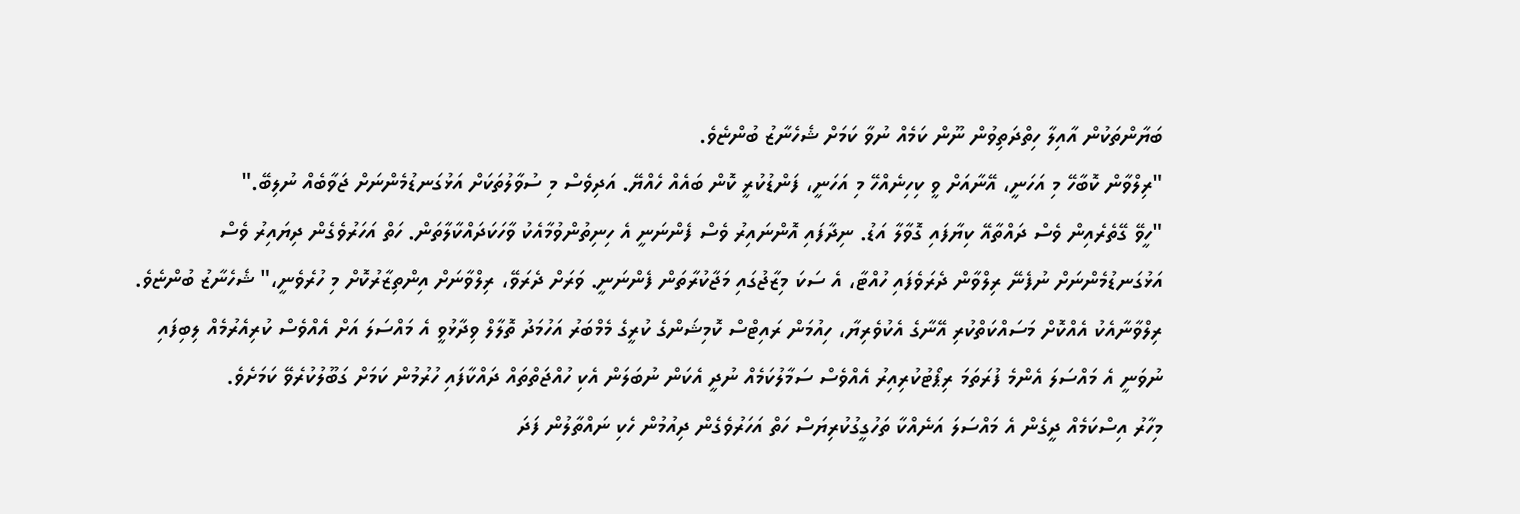ބަޔާންތަކުން އާއިލާ ހިތްދަތިވުން ނޫން ކަމެއް ނުވާ ކަމަށް ޝެހެނާޒު ބުންޏެވެ.
"ރިލްވާން ކޮބާހޭ މި އަހަނީ، އޭނާއަށް ވީ ކިހިނެއްހޭ މި އަހަނީ، ފަންޑުކުރީ ކޮން ބައެއް ހެއްޔޭ. އަދިވެސް މި ސުވާލުތަކަށް އަޅުގަނޑުމެންނަށް ޖަވާބެއް ނުލިބޭ."
"ހީވޭ ގޭތެރެއިން ވެސް ދައްތާއޭ ކިޔާފައި ގޮވާލާ އަޑު. ނިދާފައި އޮންނައިރު ވެސް ފެންނަނީ އެ ހިނިތުންވުމާއެކު ވާހަކަދައްކާލާތަން. ހަތް އަހަރުވެގެން ދިޔައިރު ވެސް އަޅުގަނޑުމެންނަށް ނުފެނޭ ރިލްވާން ދެރަވެފައި ހުއްޓާ، އެ ސަކަ މިޒާޖުގައި މަޖާކުރާތަން ފެންނަނީ. ވަރަށް ދެރަވޭ، ރިލްވާނަށް އިންތިޒާރުކޮށް މި ހުރެވެނީ،" ޝެހެނާޒު ބުންޏެވެ.
ރިލްވާނާއެކު އެއްކޮށް މަސައްކަތްކުރި އޭނާގެ އެކުވެރިޔާ، ހިއުމަން ރައިޓްސް ކޮމިޝަންގެ ކުރީގެ މެމްބަރު އަހުމަދު ތޮލާލް ވިދާޅުވީ އެ މައްސަލަ އަށް އެއްވެސް ކުރިއެރުމެއް ލިބިފައި ނުވަނީ އެ މައްސަލަ އެންމެ ފުރަތަމަ ރިޕޯޓުކުރިއިރު އެއްވެސް ސަމާލުކަމެއް ނުދީ އެކަން ނުބަލަން އެކި ހުއްޖަތްތައް ދައްކާފައި ހުރުމުން ކަމަށް ގަބޫލުކުރެވޭ ކަމަށެވެ.
މިހާރު އިސްކަމެއް ދީގެން އެ މައްސަލަ އަނެއްކާ ތަހުގީގުކުރިޔަސް ހަތް އަހަރުވެގެން ދިއުމުން ހެކި ނައްތާލުން ފަދަ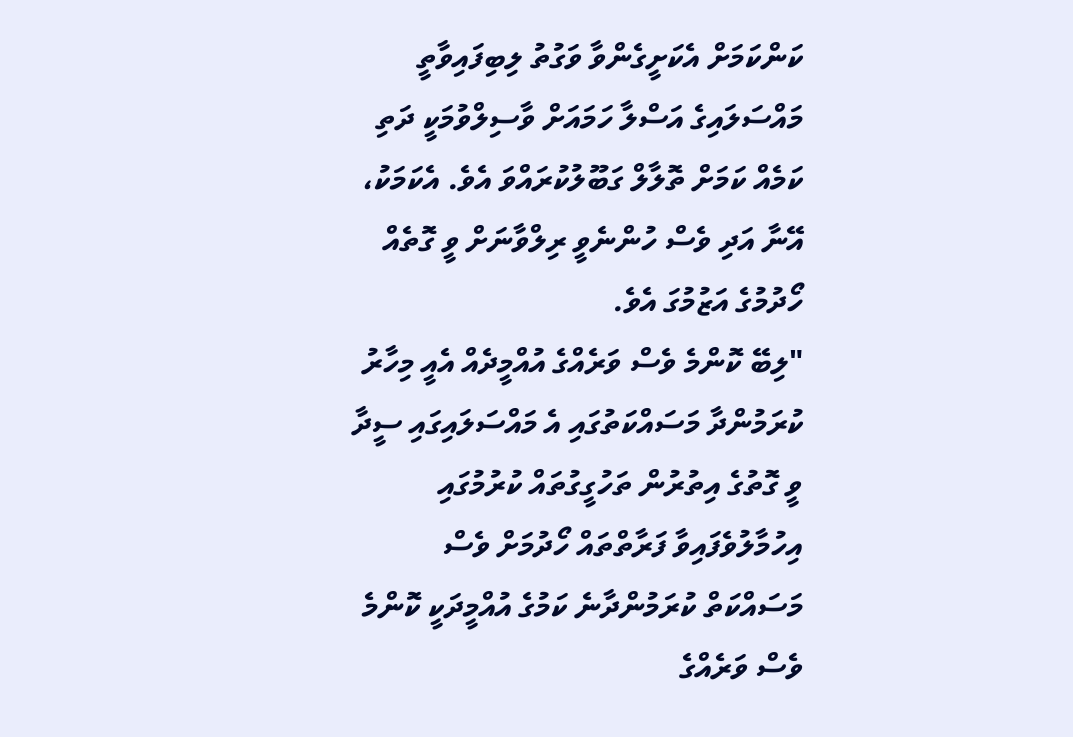ކަންކަމަށް އެކަށީގެންވާ ވަގުތު ލިބިފައިވާތީ މައްސަލައިގެ އަސްލާ ހަމައަށް ވާސިލްވުމަކީ ދަތި ކަމެއް ކަމަށް ތޮލާލް ގަބޫލުކުރައްވަ އެވެ. އެކަމަކު، އޭނާ އަދި ވެސް ހުންނެވީ ރިލްވާނަށް ވީ ގޮތެއް ހޯދުމުގެ އަޒުމުގަ އެވެ.
"ލިބޭ ކޮންމެ ވެސް ވަރެއްގެ އުއްމީދެއް އެއީ މިހާރު ކުރަމުންދާ މަސައްކަތުގައި އެ މައްސަލައިގައި ސީދާ ވީ ގޮތުގެ އިތުރުން ތަހުގީގުތައް ކުރުމުގައި އިހުމާލުވެފައިވާ ފަރާތްތައް ހޯދުމަށް ވެސް މަސައްކަތް ކުރަމުންދާނެ ކަމުގެ އުއްމީދަކީ ކޮންމެ ވެސް ވަރެއްގެ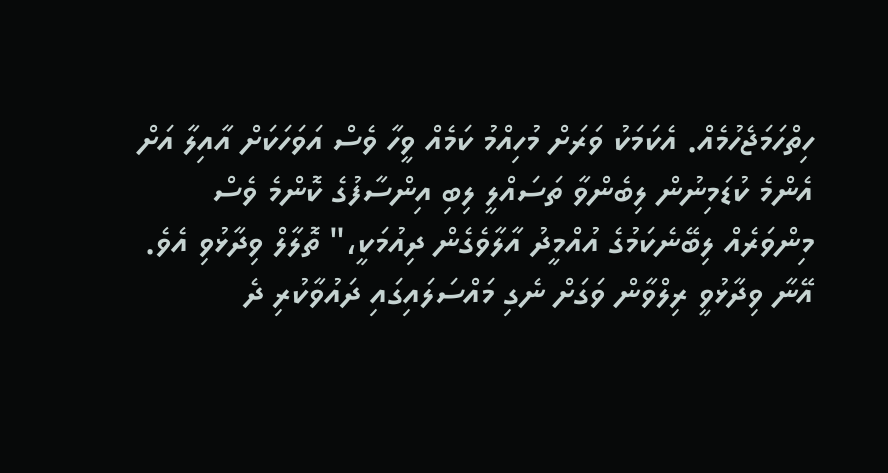ހިތްހަމަޖެހުމެއް. އެކަމަކު ވަރަށް މުހިއްމު ކަމެއް ވީހާ ވެސް އަވަހަކަށް އާއިލާ އަށް އެންމެ ކުޑަމިނުން ލިބެންވާ ތަސައްލީ ލިބި އިންސާފުގެ ކޮންމެ ވެސް މިންވަރެއް ލިބޭނެކަމުގެ އުއްމީދު އާލާވެގެން ދިއުމަކީ،" ތޮލާލް ވިދާޅުވި އެވެ.
އޭނާ ވިދާޅުވީ ރިލްވާން ވަގަށް ނެގި މައްސަލައިގައި ދައުވާކުރި ދެ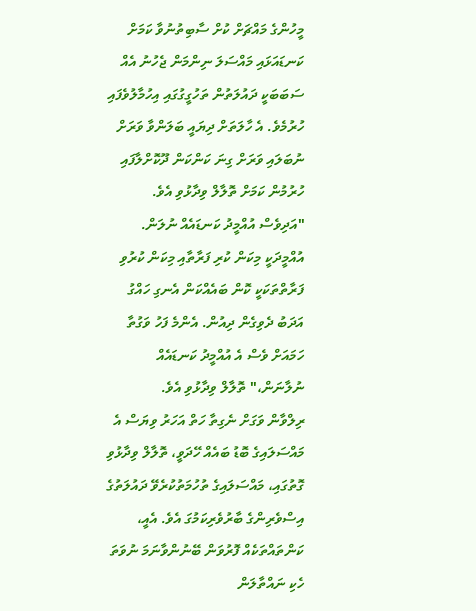މީހުންގެ މައްޗަށް ކުށް ސާބިތުނުވާ ކަމަށް ކަނޑައަޅައި މައްސަލަ ނިންމަން ޖެހުނު އެއް ސަބަބަކީ ދައުލަތުން ތަހުގީގުގައި އިހުމާލުވެފައި ހުރުމެވެ. އެ ހާލަތަށް ދިޔައީ ބަލަންވާ ވަރަށް ނުބަލައި ވަރަށް ގިނަ ކަންކަން ދޫކޮށްލާފައި ހުރުމުން ކަމަށް ތޮލާލް ވިދާޅުވި އެވެ.
"އަދިވެސް އުއްމީދު ކަނޑައެއް ނުލަން. އުއްމީދަކީ މިކަން ކުރި ފަރާތާއި މިކަން ކުރުވި ފަރާތްތަކަކީ ކޮން ބައެއްކަން އެނގި ހައްގު އަދަބު ދެވިގެން ދިއުން. އެންމެ ފަހު ވަގުތާ ހަމައަށް ވެސް އެ އުއްމީދު ކަނޑައެއް ނުލާނަން،" ތޮލާލް ވިދާޅުވި އެވެ.
ރިލްވާން ވަގަށް ނެގިތާ ހަތް އަހަރު ވިޔަސް އެ މައްސަލައިގެ ބޮޑު ބައެއް ހޭދަވީ، ތޮލާލް ވިދާޅުވި ގޮތުގައި، މައްސަލައިގެ ތުހުމަތުކުރެވޭ ދައުލަތުގެ އިސްވެރިންގެ ބާރުވެރިކަމުގަ އެވެ. އެއީ، ކަންތައްތަކެއް ފޮރުވަން ބޭނުންވާނަމަ ނުވަތަ ހެކި ނައްތާލަން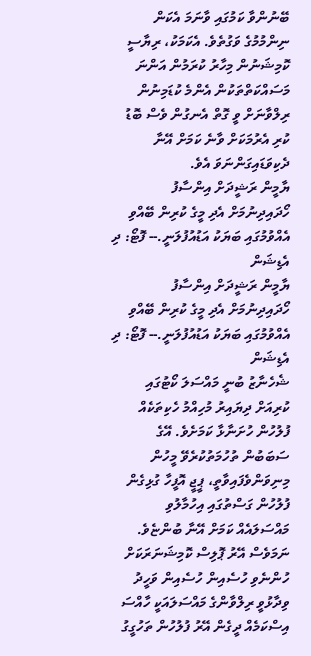ބޭނުންވާ ކަމުގައި ވާނަމަ އެކަން ނިންމުމުގެ ވަގުތެވެ. އެކަމަކު، ރިޔާސީ ކޮމިޝަނުން މިހާރު ކުރަމުން އަންނަ މަސައްކަތްތަކުން އެންމެ ކުޑަމިނުން ރިލްވާނަށް ވީ ގޮތް އެނގުން ވެސް ބޮޑު ކުރި އެރުމަކަށް ވާނެ ކަމަށް އޭނާ ދެކިވަޑައިގަންނަވަ އެވެ.
ޔާމީން ރަޝީދަށް އިންސާފު ހޯދައިދިނުމަށް އެދި މީގެ ކުރިން ބޭއްވި އެއްވުމުގައި ބަޔަކު އަޑުއުފުލަނީ.-- ފޮޓޯ: ދި އެޑިޝަން
ޔާމީން ރަޝީދަށް އިންސާފު ހޯދައިދިނުމަށް އެދި މީގެ ކުރިން ބޭއްވި އެއްވުމުގައި ބަޔަކު އަޑުއުފުލަނީ.-- ފޮޓޯ: ދި އެޑިޝަން
ޝެހެނާޒު ބުނީ މައްސަލަ ކޯޓުގައި ކުރިއަށް ދިޔައިރު މުހިއްމު ހެކިތަކެއް ފުލުހުން ހުށަނާޅާ ކަމަށެވެ. އޭގެ ސަބަބުން ތުހުމަތުކުރެވޭ މީހުން މިނިވަންވެފައިވާތީ، ޕީޖީ އޮފީހާ ގުޅިގެން ފުލުހުން ގަސްތުގައި އިހުމާލުވި މައްސަލައެއް ކަމަށް އޭނާ ބުންޏެވެ.
ނަމަވެސް އޭރު ޕޮލިސް ކޮމިޝަނަރަކަށް ހުންނެވި ހުސެއިން ހުސެއިން ވަހީދު ވިދާޅުވީ ރިލްވާންގެ މައްސަލައަކީ ހާއްސަ އިސްކަމެއް ދީގެން އޭރު ފުލުހުން ތަހުގީގު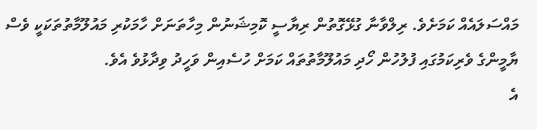މައްސަލައެއް ކަމަށެވެ. ރިލްވާނާ ގުޅޭގޮތުން ރިޔާސީ ކޮމިޝަނުން މިހާތަނަށް ހާމަކުރި މައުލޫމާތުތަކަކީ ވެސް ޔާމީންގެ ވެރިކަމުގައި ފުލުހުން ހޯދި މައުލޫމާތުތައް ކަމަށް ހުސެއިން ވަހީދު ވިދާޅުވެ އެވެ.
އެ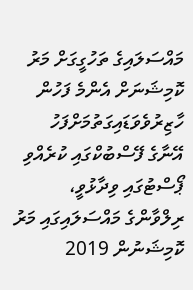މައްސަލައިގެ ތަހުގީގަށް މަރު ކޮމިޝަނަށް އެންމެ ފަހުން ހާޒިރުވެވަޑައިގަތުމަށްފަހު އޭނާގެ ފޭސްބުކްގައި ކުރެއްވި ޕޯސްޓުގައި ވިދާޅުވީ، ރިލްވާންގެ މައްސަލައިގައި މަރު ކޮމިޝަނުން 2019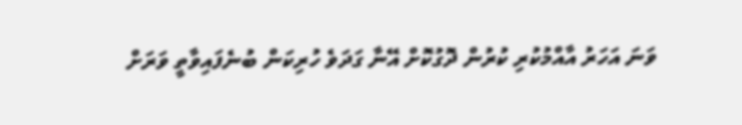ވަނަ އަހަރު އާއްމުކުރި ކުރުން ދޮގުކޮށް އޭނާ ގަދަވެ ހުރިކަން ބުނެފައިވާތީ ވަރަށް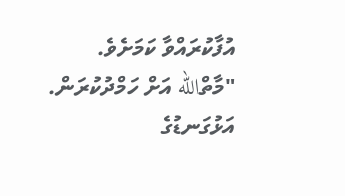އުފާކުރައްވާ ކަމަށެވެ.
"މާތްالله އަށް ހަމްދުކުރަން. އަޅުގަނޑުގެ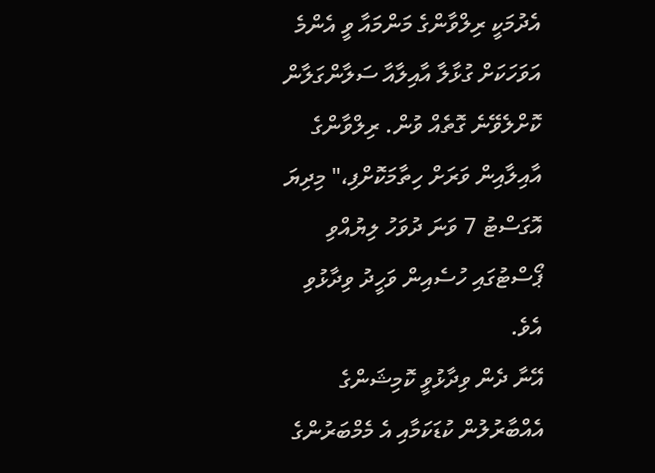އެދުމަކީ ރިލްވާންގެ މަންމައާ ވީ އެންމެ އަވަހަކަށް ގުޅާލާ އާއިލާއާ ސަލާންގަލާން ކޮށްލެވޭނެ ގޮތެއް ވުން. ރިލްވާންގެ އާއިލާއިން ވަރަށް ހިތާމަކޮށްފި،" މިދިޔަ އޮގަސްޓު 7 ވަނަ ދުވަހު ލިޔުއްވި ޕޯސްޓުގައި ހުސެއިން ވަހީދު ވިދާޅުވި އެވެ.
އޭނާ ދެން ވިދާޅުވީ ކޮމިޝަންގެ އެއްބާރުލުން ކުޑަކަމާއި އެ މެމްބަރުންގެ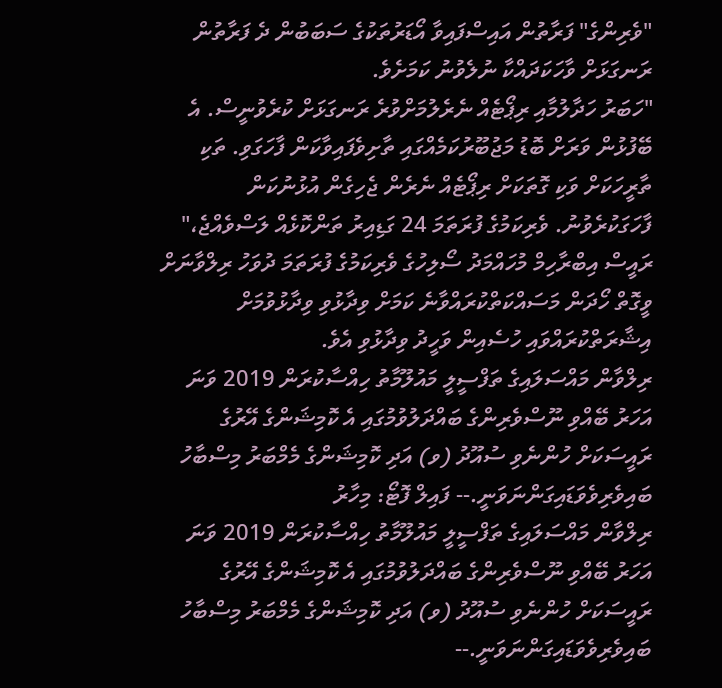"ވެރިންގެ" ފަރާތުން އައިސްފައިވާ އޯޑަރުތަކުގެ ސަބަބުން ދެ ފަރާތުން ރަނގަޅަށް ވާހަކަދައްކާ ނުލެވުނު ކަމަށެވެ.
"ހަބަރު ހަދާލުމާއި ރިޕޯޓެއް ނެރެލުމަށްވުރެ ރަނގަޅަށް ކުރެވުނީސް. އެ ބޭފުޅުން ވަރަށް ބޮޑު މަޖުބޫރުކަމެއްގައި ތާށިވެފައިވާކަން ފާހަގަވި. ތަކި ތާރީހަކަށް ވަކި ގޮތަކަށް ރިޕޯޓެއް ނެރެން ޖެހިގެން އުޅުނުކަން ފާހަގަކުރެވުނު. ވެރިކަމުގެ ފުރަތަމަ 24 ގަޑިއިރު ތަންކޮޅެއް ލަސްވެއްޖެ،" ރައީސް އިބްރާހިމް މުހައްމަދު ސޯލިހުގެ ވެރިކަމުގެ ފުރަތަމަ ދުވަހު ރިލްވާނަށް ވީގޮތް ހޯދަން މަސައްކަތްކުރައްވާނެ ކަމަށް ވިދާޅުވި ވިދާޅުވުމަށް އިޝާރަތްކުރައްވައި ހުސެއިން ވަހީދު ވިދާޅުވި އެވެ.
ރިލްވާން މައްސަލައިގެ ތަފްސީލީ މައުލޫމާތު ހިއްސާކުރަން 2019 ވަނަ އަހަރު ބޭއްވި ނޫސްވެރިންގެ ބައްދަލުވުމުގައި އެ ކޮމިޝަންގެ އޭރުގެ ރައީސަކަށް ހުންނެވި ސުއޫދު (ވ) އަދި ކޮމިޝަންގެ މެމްބަރު މިސްބާހު ބައިވެރިވެވަޑައިގަންނަވަނީ.-- ފައިލް ފޮޓޯ: މިހާރު
ރިލްވާން މައްސަލައިގެ ތަފްސީލީ މައުލޫމާތު ހިއްސާކުރަން 2019 ވަނަ އަހަރު ބޭއްވި ނޫސްވެރިންގެ ބައްދަލުވުމުގައި އެ ކޮމިޝަންގެ އޭރުގެ ރައީސަކަށް ހުންނެވި ސުއޫދު (ވ) އަދި ކޮމިޝަންގެ މެމްބަރު މިސްބާހު ބައިވެރިވެވަޑައިގަންނަވަނީ.--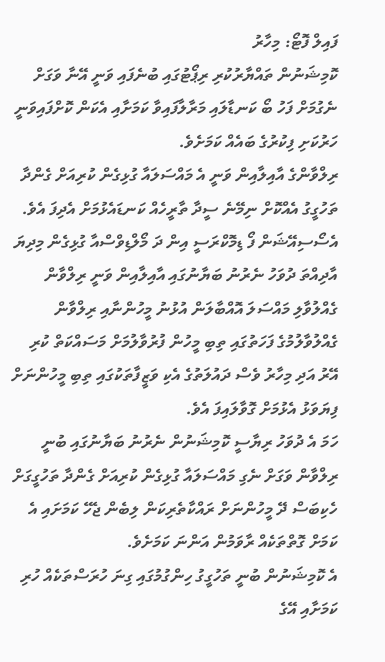ފައިލް ފޮޓޯ: މިހާރު
ކޮމިޝަނުން ތައްޔާރުކުރި ރިޕޯޓުގައި ބުނެފައި ވަނީ އޭނާ ވަގަށް ނެގުމަށް ފަހު ބޯ ކަނޑާލައި މަރާލާފައިވާ ކަމަށާއި އެކަން ކޮށްފައިވަނީ ހަރުކަށި ފިކުރުގެ ބައެއް ކަމަށެވެ.
ރިލްވާންގެ އާއިލާއިން ވަނީ އެ މައްސަލައާ ގުޅިގެން ކުރިއަށް ގެންދާ ތަހުގީގު އެއްކޮށް ނިމޭނެ ސީދާ ތާރީހެއް ކަނޑައެޅުމަށް އެދިފަ އެވެ.
އެސޯސިއޭޝަން ފޯ ޑިމޮކްރަސީ އިން ދަ މޯލްޑިވްސްއާ ގުޅިގެން މިދިޔަ އާދިއްތަ ދުވަހު ނެރުނު ބަޔާނުގައި އާއިލާއިން ވަނީ ރިލްވާން ގެއްލުވާލި މައްސަލަ އޮއްބާލަން އުޅުނު މީހުންނާއި ރިލްވާން ގެއްލުވާލުމުގެ ފަހަތުގައި ތިބި މީހުން ފުރުވާލުމަށް މަސައްކަތް ކުރި އޭރު އަދި މިހާރު ވެސް ދައުލަތުގެ އެކި ވަޒީފާތަކުގައި ތިބި މީހުންނަށް ފިޔަވަޅު އެޅުމަށް ގޮވާލައިފަ އެވެ.
ހަމަ އެ ދުވަހު ރިޔާސީ ކޮމިޝަނުން ނެރުނު ބަޔާނުގައި ބުނީ ރިލްވާން ވަގަށް ނެގި މައްސަލައާ ގުޅިގެން ކުރިއަށް ގެންދާ ތަހުގީގަށް ހެކިބަސް ދޭ މީހުންނަށް ރައްކާތެރިކަން ލިބެން ޖެހޭ ކަމަށައި އެ ކަމަށް ގޮތްތަކެއް ރާވަމުން އަންނަ ކަމަށެވެ.
އެ ކޮމިޝަނުން ބުނީ ތަހުގީގު ހިންގުމުގައި ގިނަ ހުރަސްތަކެއް ހުރި ކަމަށާއި އޭގެ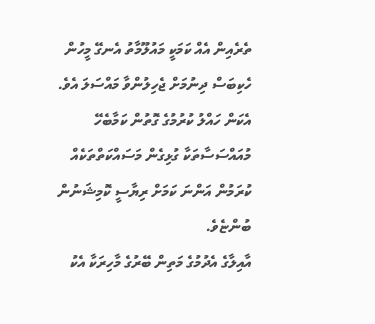ތެރެއިން އެއް ކަމަކީ މައުލޫމާތު އެނގޭ މީހުން ހެކިބަސް ދިނުމަށް ޖެހިލުންވާ މައްސަލަ އެވެ. އެކަން ހައްލު ކުރުމުގެ ގޮތުން ކަމާބެހޭ މުއައްސަސާތަކާ ގުޅިގެން މަސައްކަތްތަކެއް ކުރަމުން އަންނަ ކަމަށް ރިޔާސީ ކޮމިޝަނުން ބުންޏެވެ.
އާއިލާގެ އެދުމުގެ މަތިން ބޭރުގެ މާހިރަކާ އެކު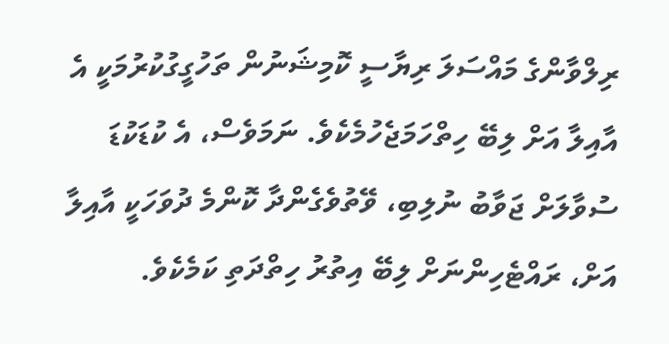ރިލްވާންގެ މައްސަލަ ރިޔާސީ ކޮމިޝަނުން ތަހުގީގުކުރުމަކީ އެ އާއިލާ އަށް ލިބޭ ހިތްހަމަޖެހުމެކެވެ. ނަމަވެސް، އެ ކުޑަކުޑަ ސުވާލަށް ޖަވާބު ނުލިބި، ވޭތުވެގެންދާ ކޮންމެ ދުވަހަކީ އާއިލާ އަށް، ރައްޓެހިންނަށް ލިބޭ އިތުރު ހިތްދަތި ކަމެކެވެ.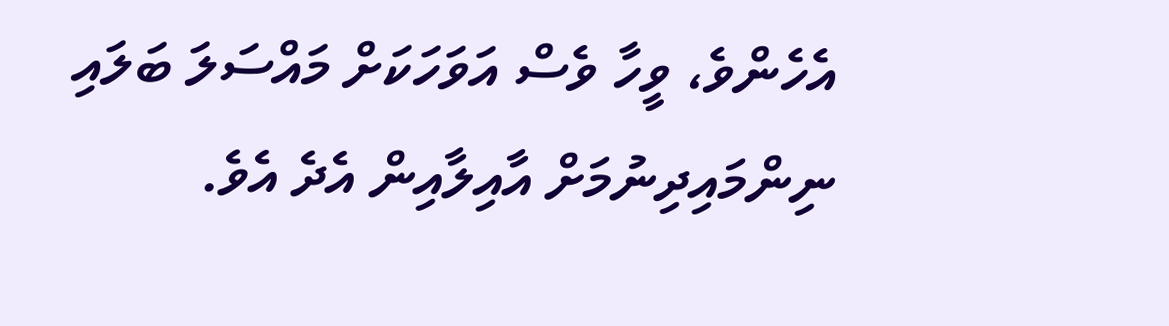އެހެންވެ، ވީހާ ވެސް އަވަހަކަށް މައްސަލަ ބަލައި ނިންމައިދިނުމަށް އާއިލާއިން އެދެ އެވެ.